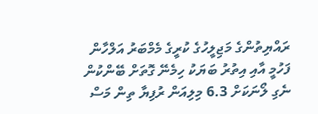ރައްޔިތުންގެ މަޖިލީހުގެ ކުރީގެ މެމްބަރު އަލްހާން ފަހުމީ އާއި އިތުރު ބަޔަކު ހިމެނޭ ގޮތަށް ބޭންކުން ނެގި ލޯނަކަށް 6.3 މިލިއަން ރުފިޔާ ތިން މަސް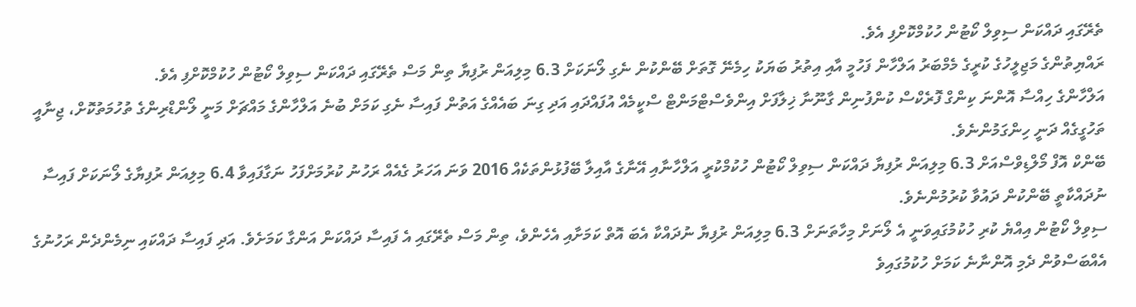ތެރޭގައި ދައްކަން ސިވިލް ކޯޓުން ހުކުމްކޮށްފި އެވެ.
ރައްޔިތުންގެ މަޖިލީހުގެ ކުރީގެ މެމްބަރު އަލްހާން ފަހުމީ އާއި އިތުރު ބަޔަކު ހިމެނޭ ގޮތަށް ބޭންކުން ނެގި ލޯނަކަށް 6.3 މިލިއަން ރުފިޔާ ތިން މަސް ތެރޭގައި ދައްކަން ސިވިލް ކޯޓުން ހުކުމްކޮށްފި އެވެ.
އަލްހާންގެ ހިއްސާ އޮންނަ ކިންގް ފޮރެކްސް ކުންފުނިން ގާނޫނާ ޚިލާފަށް އިންވެސްޓްމަންޓް ސްކީމެއް އުފައްދައި އަދި ގިނަ ބައެއްގެ އަތުން ފައިސާ ނެގި ކަމަށް ބުނެ އަލްހާންގެ މައްޗަށް މަނީ ލޯންޑްރިންގެ ތުހުމަތުކޮށް، ޖިނާއީ ތަހުގީގެއް ދަނީ ހިންގަމުންނެވެ.
ބޭންކް އޮފް މޯލްޑިވްސްއަށް 6.3 މިލިއަން ރުފިޔާ ދައްކަން ސިވިލް ކޯޓުން ހުކުމްކުރީ އަލްހާނާއި އޭނާގެ އާއިލާ ބޭފުޅުންތަކެއް 2016 ވަނަ އަހަރު ގެއެއް ރަހުނު ކުރުމަށްފަހު ނަގާފައިވާ 6.4 މިލިއަން ރުފިޔާގެ ލޯނަކަށް ފައިސާ ނުދައްކާތީ ބޭންކުން ދައުވާ ކުރުމުންނެވެ.
ސިވިލް ކޯޓުން އިއްޔެ ކުރި ހުކުމުގައިވަނީ އެ ލޯނަށް މިހާތަނަށް 6.3 މިލިއަން ރުފިޔާ ނުދައްކާ އެބަ އޮތް ކަމަށާއި އެހެންވެ، ތިން މަސް ތެރޭގައި އެ ފައިސާ ދައްކަން އަންގާ ކަމަށެވެ. އަދި ފައިސާ ދައްކައި ނިމެންދެން ރަހުނުގެ އެއްބަސްވުން ދެމި އޮންނާނެ ކަމަށް ހުކުމުގައިވެ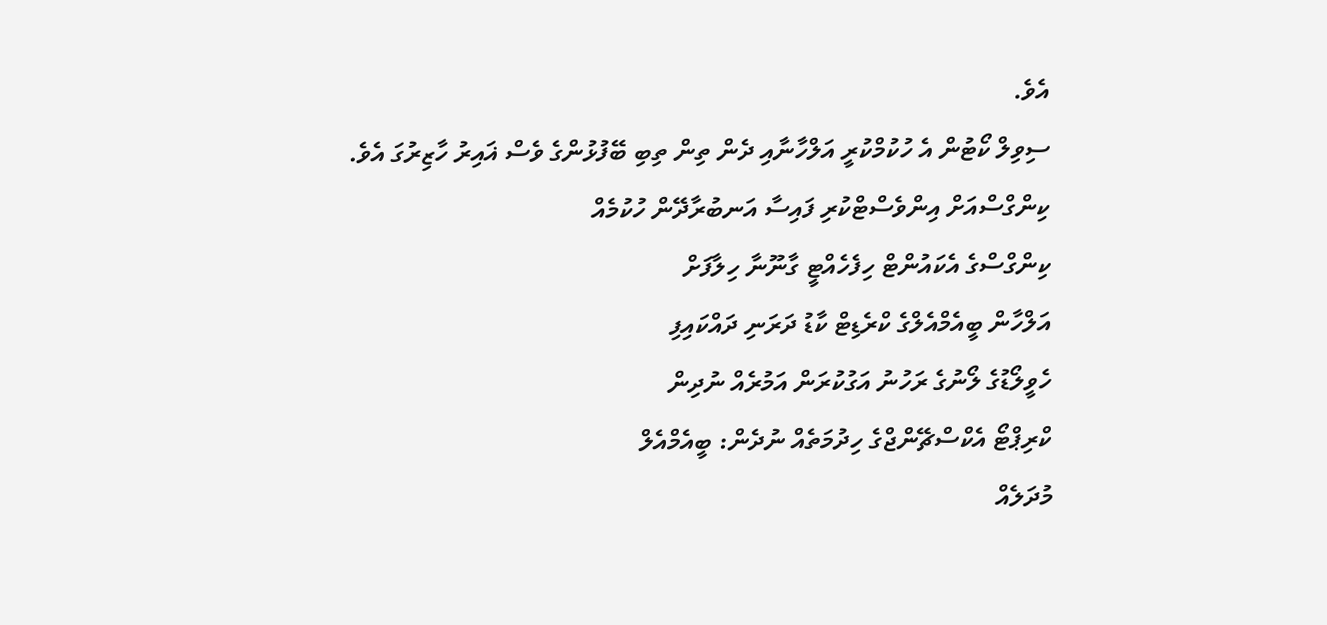އެވެ.
ސިވިލް ކޯޓުން އެ ހުކުމްކުރީ އަލްހާނާއި ދެން ތިން ތިބި ބޭފުޅުންގެ ވެސް ޣައިރު ހާޒިރުގަ އެވެ.
ކިންގްސްއަށް އިންވެސްޓްކުރި ފައިސާ އަނބުރާދޭން ހުކުމެއް
ކިންގްސްގެ އެކައުންޓް ހިފެހެއްޓީ ގާނޫނާ ހިލާފަށް
އަލްހާން ބީއެމްއެލްގެ ކްރެޑިޓް ކާޑު ދަރަނި ދައްކައިފި
ހެވީލޯޑުގެ ލޯނުގެ ރަހުނު އަގުކުރަން އަމުރެއް ނުދިން
ކްރިޕްޓޯ އެކްސްޗޭންޖްގެ ހިދުމަތެއް ނުދެން: ބީއެމްއެލް
މުދަލެއް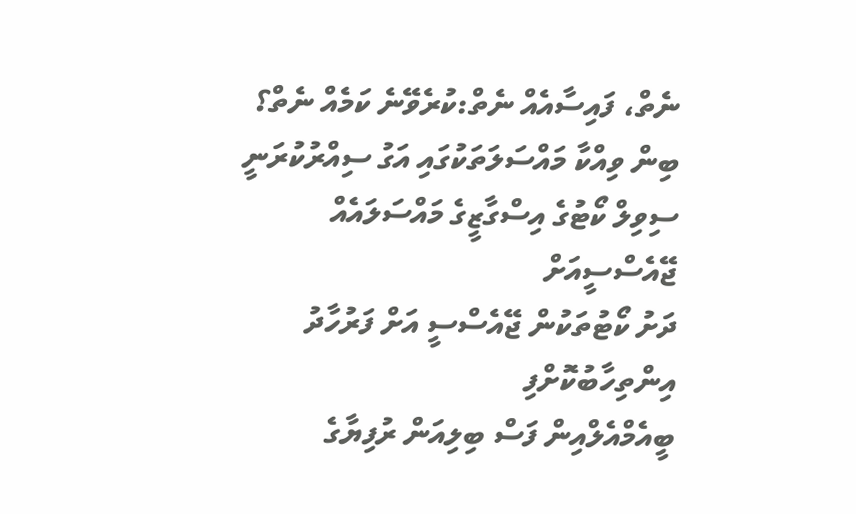ނެތް، ފައިސާއެއް ނެތް:ކުރެވޭނެ ކަމެއް ނެތް؟
ބިން ވިއްކާ މައްސަލަތަކުގައި އަގު ސިއްރުކުރަނީ
ސިވިލް ކޯޓުގެ އިސްގާޒީގެ މައްސަލައެއް ޖޭއެސްސީއަށް
ދަށު ކޯޓުތަކުން ޖޭއެސްސީ އަށް ފަރުހާދު އިންތިހާބުކޮށްފި
ބީއެމްއެލްއިން ފަސް ބިލިއަން ރުފިޔާގެ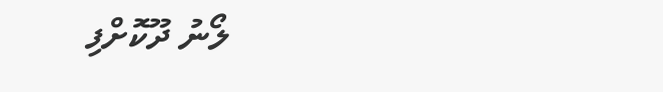ލޯނު ދޫކޮށްފި